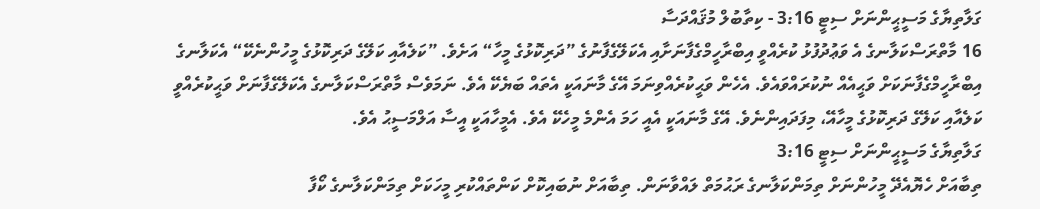ގަލާތިޔާގެ މަސީޙީންނަށް ސިޓީ 3:16 - ކިތާބުލް މުޤައްދަސާ
16 މާތްރަސްކަލާނގެ އެ ވަޢުދުފުޅު ކުރެއްވީ އިބްރާހީމްގެފާނަށާއި އެކަލޭގެފާނުގެ ”ދަރިކޮޅުގެ މީހާ“ އަށެވެ. ”ކަލެއާއި ކަލޭގެ ދަރިކޮޅުގެ މީހުންނެކޭ“ އެކަލާނގެ އިބްރާހީމްގެފާނަކަށް ވަޙީއެއް ނުކުރައްވައެވެ. އެހެން ވަޙީކުރެއްވިނަމަ އޭގެ މާނައަކީ އެތައް ބަޔެކޭ އެވެ. ނަމަވެސް މާތްރަސްކަލާނގެ އެކަލޭގެފާނަށް ވަޙީކުރެއްވީ ކަލެއާއި ކަލޭގެ ދަރިކޮޅުގެ މީހާއޭ، މިފަދައިންނެވެ. އޭގެ މާނައަކީ އެއީ ހަމަ އެންމެ މީހެކޭ އެވެ. އެމީހާއަކީ އީސާ އަލްމަސީޙު އެވެ.
ގަލާތިޔާގެ މަސީޙީންނަށް ސިޓީ 3:16
ތިބާއަށް ހެޔޮއެދޭ މީހުންނަށް ތިމަންކަލާނގެ ރަޙުމަތް ލައްވާނަން. ތިބާއަށް ނުބައިކޮށް ކަންތައްކުރި މީހަކަށް ތިމަންކަލާނގެ ކޯފާ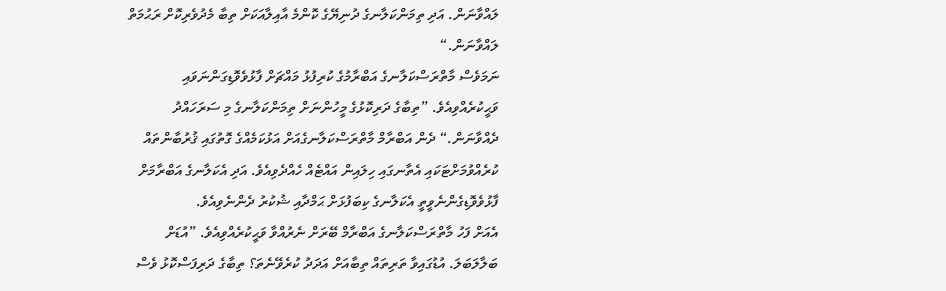ލައްވާނަން. އަދި ތިމަންކަލާނގެ ދުނިޔޭގެ ކޮންމެ އާއިލާއަކަށް ތިބާ މެދުވެރިކޮށް ރަޙުމަތް ލައްވާނަން.“
ނަމަވެސް މާތްރަސްކަލާނގެ އަބްރާމުގެ ކުރިފުޅު މައްޗަށް ފާޅުވެވޮޑިގަންނަވައި ވަޙީކުރެއްވިއެވެ. ”ތިބާގެ ދަރިކޮޅުގެ މީހުންނަށް ތިމަންކަލާނގެ މި ސަރަހައްދު ދެއްވާނަން.“ ދެން އަބްރާމް މާތްރަސްކަލާނގެއަށް އަޅުކަމެއްގެ ގޮތުގައި ޤުރުބާންތައް ކުރެއްވުމަށްޓަކައި އެތާނގައި ހިލައިން އައްޓެއް ހެއްދެވިއެވެ. އަދި އެކަލާނގެ އަބްރާމަށް ފާޅުވެވޮޑިގެންނެވީތީ އެކަލާނގެ ކިބަފުޅަށް ޙަމްދާއި ޝުކުރު ދެންނެވިއެވެ.
އެއަށް ފަހު މާތްރަސްކަލާނގެ އަބްރާމް ބޭރަށް ނެރުއްވާ ވަޙީކުރެއްވިއެވެ. ”އުޑަށް ބަލާލަބަލަ. އުޑުގައިވާ ތަރިތައް ތިބާއަށް އަދަދު ކުރެވޭނެތަ؟ ތިބާގެ ދަރިފަސްކޮޅު ވެސް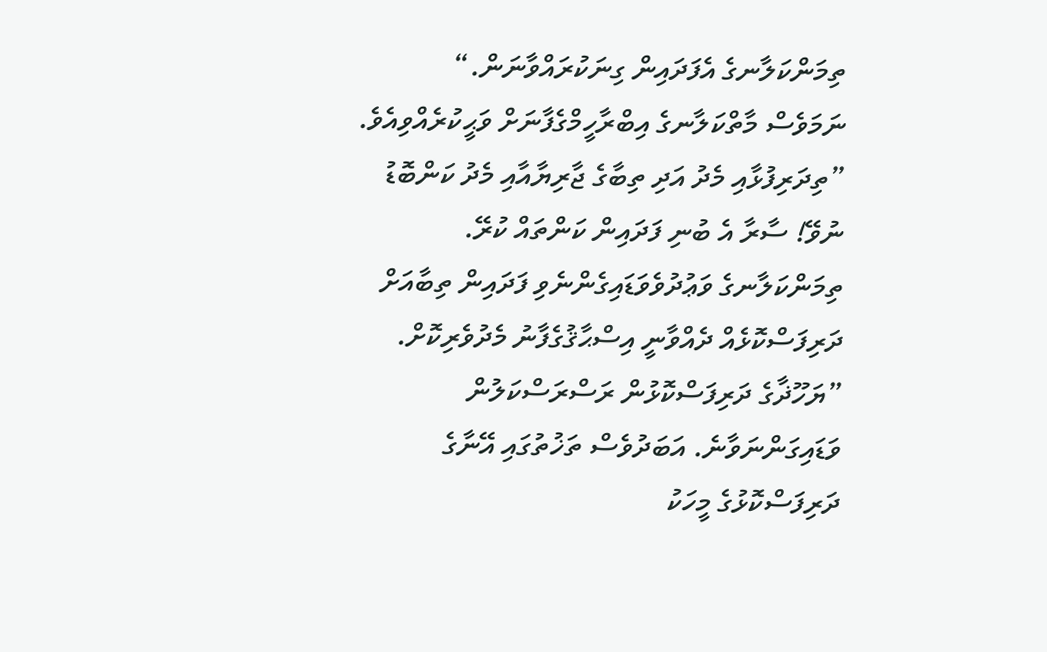ތިމަންކަލާނގެ އެފަދައިން ގިނަކުރައްވާނަން.“
ނަމަވެސް މާތްކަލާނގެ އިބްރާހީމްގެފާނަށް ވަޙީކުރެއްވިއެވެ. ”ތިދަރިފުޅާއި މެދު އަދި ތިބާގެ ޖާރިޔާއާއި މެދު ކަންބޮޑު ނުވޭ! ސާރާ އެ ބުނި ފަދައިން ކަންތައް ކުރޭ. ތިމަންކަލާނގެ ވަޢުދުވެވަޑައިގެންނެވި ފަދައިން ތިބާއަށް ދަރިފަސްކޮޅެއް ދެއްވާނީ އިސްޙާޤުގެފާނު މެދުވެރިކޮށް.
”ޔަހޫޛާގެ ދަރިފަސްކޮޅުން ރަސްރަސްކަލުން ވަޑައިގަންނަވާނެ. އަބަދުވެސް ތަޚުތުގައި އޭނާގެ ދަރިފަސްކޮޅުގެ މީހަކު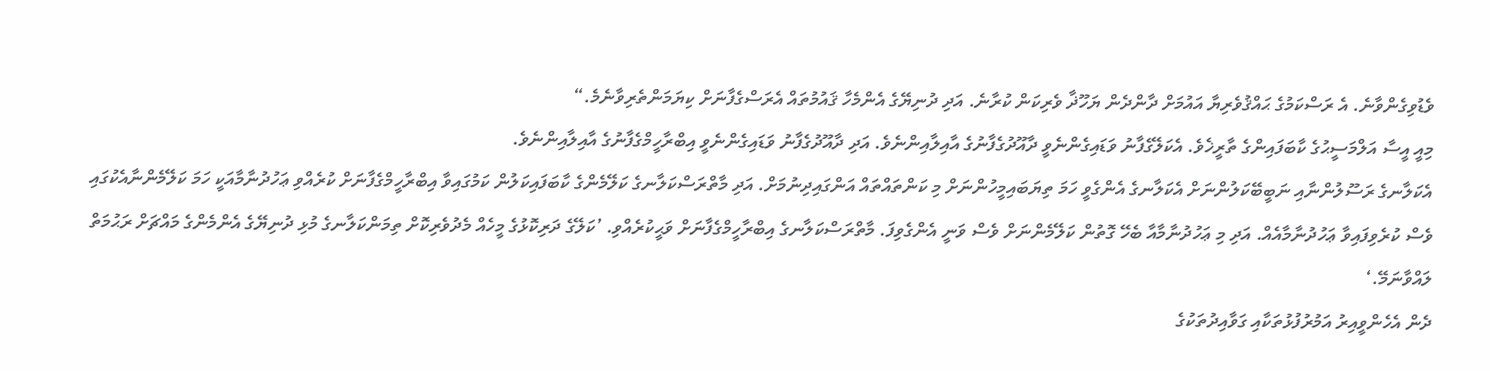ވެޑުވިގެންވާނެ. އެ ރަސްކަމުގެ ޙައްޤުވެރިޔާ އައުމަށް ދާންދެން ޔަހޫޛާ ވެރިކަން ކުރާނެ. އަދި ދުނިޔޭގެ އެންމެހާ ޤައުމުތައް އެރަސްގެފާނަށް ކިޔަމަންތެރިވާނެމެ.“
މިއީ އީސާ އަލްމަސީޙުގެ ކާބަފައިންގެ ތާރީޚެވެ. އެކަލޭގެފާނު ވަޑައިގެންނެވީ ދާއޫދުގެފާނުގެ އާއިލާއިންނެވެ. އަދި ދާއޫދުގެފާނު ވަޑައިގެންނެވީ އިބްރާހީމްގެފާނުގެ އާއިލާއިންނެވެ.
އެކަލާނގެ ރަސޫލުންނާއި ނަބީބޭކަލުންނަށް އެކަލާނގެ އެންގެވީ ހަމަ ތިޔަބައިމީހުންނަށް މި ކަންތައްތައް އަންގައިދިނުމަށް. އަދި މާތްރަސްކަލާނގެ ކަލޭމެންގެ ކާބަފައިކަލުން ކަމުގައިވާ އިބްރާހީމްގެފާނަށް ކުރެއްވި ޢަހުދުނާމާއަކީ ހަމަ ކަލޭމެންނާއެކުގައި ވެސް ކުރެވިފައިވާ ޢަހުދުނާމާއެއް. އަދި މި ޢަހުދުނާމާއާ ބެހޭ ގޮތުން ކަލޭމެންނަށް ވެސް ވަނީ އެންގެވިފަ. މާތްރަސްކަލާނގެ އިބްރާހީމްގެފާނަށް ވަޙީކުރެއްވި. ’ކަލޭގެ ދަރިކޮޅުގެ މީހެއް މެދުވެރިކޮށް ތިމަންކަލާނގެ މުޅި ދުނިޔޭގެ އެންމެންގެ މައްޗަށް ރަޙުމަތް ލައްވާނަމޭ.‘
ދެން އެހެންވީއިރު އަމުރުފުޅުތަކާއި ގަވާއިދުތަކުގެ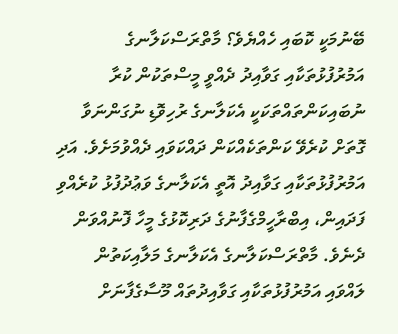ބޭނުމަކީ ކޮބައި ހެއްޔެވެ؟ މާތްރަސްކަލާނގެ އަމުރުފުޅުތަކާއި ގަވާއިދު ދެއްވީ މީސްތަކުން ކުރާ ނުބައިކަންތައްތަކަކީ އެކަލާނގެ ރުހިވޮޑި ނުގަންނަވާ ގޮތަށް ކުރެވޭ ކަންތަކެއްކަން ދައްކަވައި ދެއްވުމަށެވެ. އަދި އަމުރުފުޅުތަކާއި ގަވާއިދު އޮތީ އެކަލާނގެ ވަޢުދުފުޅު ކުރެއްވި ފަދައިން، އިބްރާހީމްގެފާނުގެ ދަރިކޮޅުގެ މީހާ ފޮނުއްވަން ދެނެވެ. މާތްރަސްކަލާނގެ އެކަލާނގެ މަލާއިކަތުން ލައްވައި އަމުރުފުޅުތަކާއި ގަވާއިދުތައް މޫސާގެފާނަށް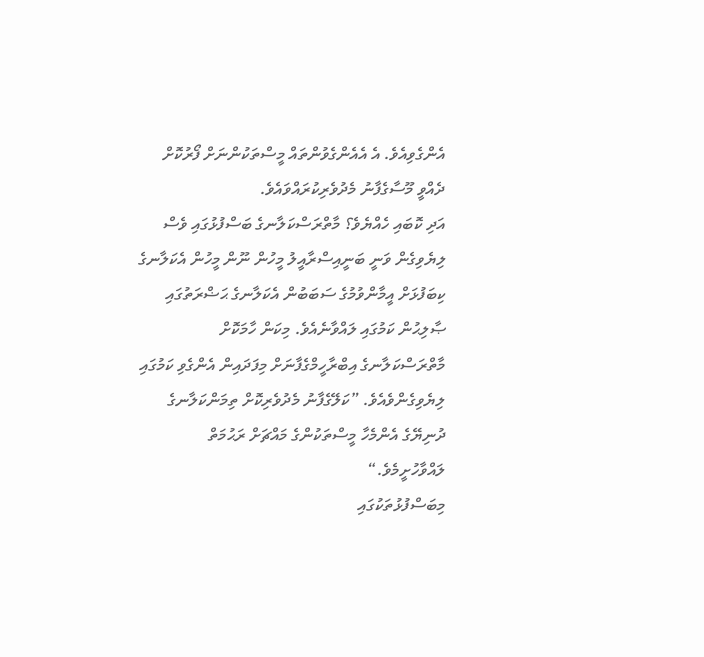އެންގެވިއެވެ. އެ އެއެންގެވުންތައް މީސްތަކުންނަށް ފޯރުކޮށް ދެއްވީ މޫސާގެފާނު މެދުވެރިކުރައްވައެވެ.
އަދި ކޮބައި ހެއްޔެވެ؟ މާތްރަސްކަލާނގެ ބަސްފުޅުގައި ވެސް ލިޔެވިގެން ވަނީ ބަނީއިސްރާއީލު މީހުން ނޫން މީހުން އެކަލާނގެ ކިބަފުޅަށް އީމާންވުމުގެ ސަބަބުން އެކަލާނގެ ޙަޟްރަތުގައި ޞާލިޙުން ކަމުގައި ލައްވާނެއެވެ. މިކަން ހާމަކޮށް މާތްރަސްކަލާނގެ އިބްރާހީމްގެފާނަށް މިފަދައިން އެންގެވި ކަމުގައި ލިޔެވިގެންވެއެވެ. ”ކަލޭގެފާނު މެދުވެރިކޮށް ތިމަންކަލާނގެ ދުނިޔޭގެ އެންމެހާ މީސްތަކުންގެ މައްޗަށް ރަޙުމަތް ލައްވާހުށީމެވެ.“
މިބަސްފުޅުތަކުގައި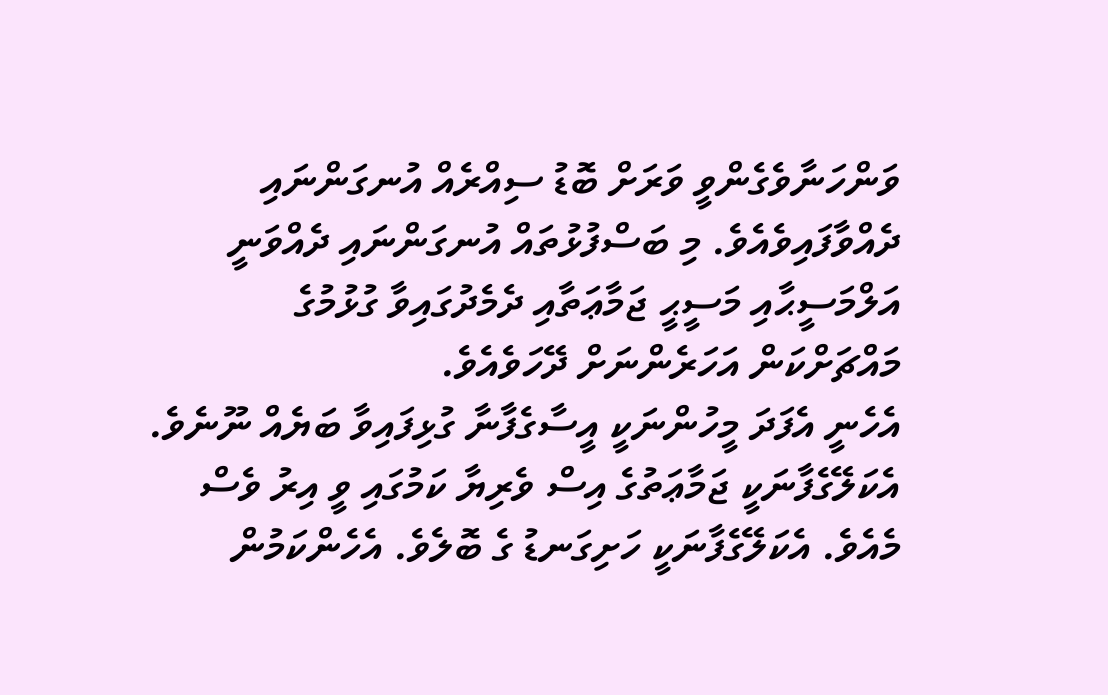ވަންހަނާވެގެންވީ ވަރަށް ބޮޑު ސިއްރެއް އުނގަންނައި ދެއްވާފައިވެއެވެ. މި ބަސްފުޅުތައް އުނގަންނައި ދެއްވަނީ އަލްމަސީޙާއި މަސީޙީ ޖަމާޢަތާއި ދެމެދުގައިވާ ގުޅުމުގެ މައްޗަށްކަން އަހަރެންނަށް ދޭހަވެއެވެ.
އެހެނީ އެފަދަ މީހުންނަކީ އީސާގެފާނާ ގުޅިފައިވާ ބަޔެއް ނޫނެވެ. އެކަލޭގެފާނަކީ ޖަމާޢަތުގެ އިސް ވެރިޔާ ކަމުގައި ވީ އިރު ވެސް މެއެވެ. އެކަލޭގެފާނަކީ ހަށިގަނޑު ގެ ބޮލެވެ. އެހެންކަމުން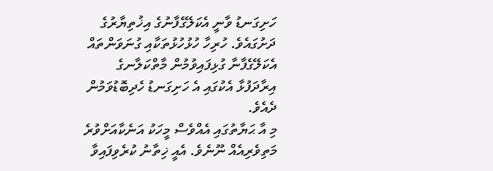ހަށިގަނޑު ވާނީ އެކަލޭގެފާނުގެ އިޚުތިޔާރުގެ ދަށުގައެވެ. ހުރިހާ ހުޅުހުޅުތަކާއި ގުނަވަންތައް އެކަލޭގެފާނާ ގުޅިފައިވުމުން މާތްކަލާނގެ އިރާދަފުޅާ އެކުގައި އެ ހަށިގަނޑު ހެދިބޮޑުވަމުން ދެއެވެ.
މި އާ ޙަޔާތުގައި އެއްވެސް މީހަކު އަނެކާއަށްވުރެ މަތިވެރިއެއް ނޫނެވެ. އެއީ ޚިތާނު ކުރެވިފައިވާ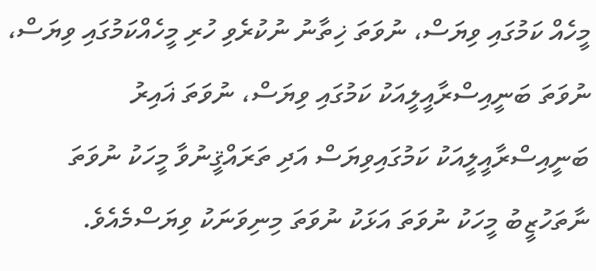މީހެއް ކަމުގައި ވިޔަސް، ނުވަތަ ޚިތާނު ނުކުރެވި ހުރި މީހެއްކަމުގައި ވިޔަސް، ނުވަތަ ބަނީއިސްރާއީލީއަކު ކަމުގައި ވިޔަސް، ނުވަތަ ޣައިރު ބަނީއިސްރާއީލީއަކު ކަމުގައިވިޔަސް އަދި ތަރައްޤީނުވާ މީހަކު ނުވަތަ ނާތަހުޒީބު މީހަކު ނުވަތަ އަޅަކު ނުވަތަ މިނިވަނަކު ވިޔަސްމެއެވެ.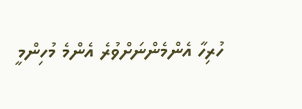ހުރިހާ އެންމެންނަށްވުރެ އެންމެ މުހިންމީ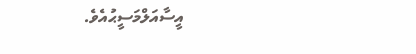އީސާއަލްމަސީޙުއެވެ.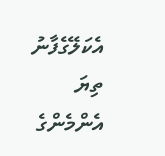އެކަލޭގެފާނު ތިޔަ އެންމެންގެ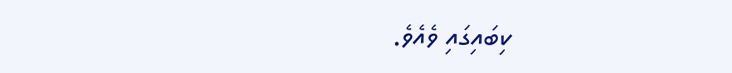ކިބައިގައި ވެއެވެ.